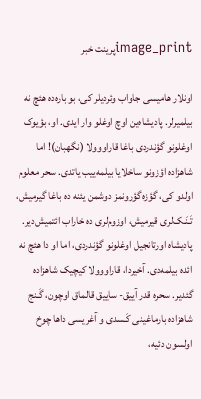image_printپرینت خبر

اونلار هامیسی جاواب وئردیلر کی، بو باره‌ده هئچ نه بیلمیرلر. پادیشاه‌ین اوچ اوغلو وار ایدی. او، بؤیوک اوغلونو گؤندردی باغا قاراووولا (نگهبان)! اما شاهزاده اؤزونو ساخلایا بیلمه‌ییب یاتدی. سحر معلوم اولدو کی، گؤزه‌گؤرونمز دوشمن یئنه ده باغا گیرمیش، تَـنَـک‌لری قیرمیش، اوزوم‌لری ده خاراب ائتمیش‌دیر. پادیشاه اورتانجیل اوغلونو گؤندردی، اما او دا هئچ نه ائده بیلمه‌دی. آخیردا، قاراووولا کیچیک شاهزاده گئدیر. سحره قدر آییق- ساییق قالماق اوچون، گَـنج شاهزاده بارماغینی کَـسدی و آغریسی داها چوخ اولسون دئیه،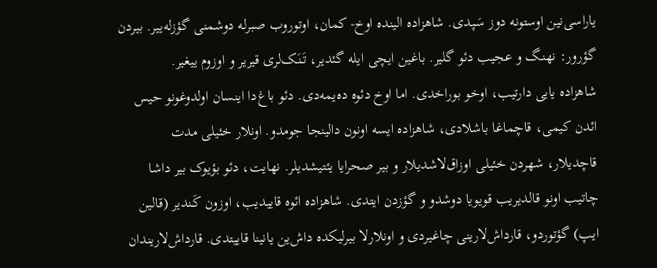یاراسی‌نین اوستونه دوز سَـپدی. شاهزاده الینده اوخ- کمان، اوتوروب صبرله دوشمنی گؤزله‌ییر. بیردن گؤرور: نهنـگ و عجیب دئو گلیر. باغین ایچی ایله گئدیر، تَـنَـک‌لری قیریر و اوزوم ییغیر.
شاهزاده یایی دارتیب، اوخو بوراخدی. اما اوخ دئوه ده‌یمه‌دی. دئو باغ‌دا اینسان اولدوغونو حیس ائدن کیمی، قاچماغا باشلادی، شاهزاده ایسه اونون دالینجا جومدو. اونلار خئیلی مدت قاچدیلار، شهردن خئیلی اوزاق‌لاشدیلار و بیر صحرایا یئتیشدیلر. نهایت، دئو بؤیوک بیر داشا چاتیب اونو قالدیریب قویویا دوشدو و گؤزدن ایتدی. شاهزاده ائوه قاییدیب، اوزون کَـندیر (قالین ایپ) گؤتوردو، قارداش‌لارینی چاغیردی و اونلارلا بیرلیکده داش‌ین یانینا قاییتدی. قارداش‌لاریندان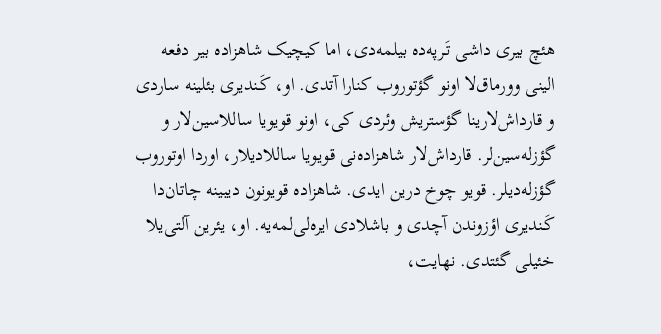هئچ بیری داشی تَـرپه‌ده بیلمه‌دی، اما کیچیک شاهزاده بیر دفعه الینی وورماق‌لا اونو گؤتوروب کنارا آتدی. او، کَـندیری بئلینه ساردی و قارداش‌لارینا گؤستریش وئردی کی، اونو قویویا ساللاسین‌لار و گؤزله‌سین‌لر. قارداش‌لار شاهزاده‌نی قویویا ساللادیلار، اوردا اوتوروب گؤزله‌دیلر. قویو چوخ درین ایدی. شاهزاده قویونون دیبینه چاتان‌دا کَـندیری اؤزوندن آچدی و باشلادی ایره‌لی‌لمه‌یه. او، یئرین آلتی‌یلا خئیلی گئتدی. نهایت،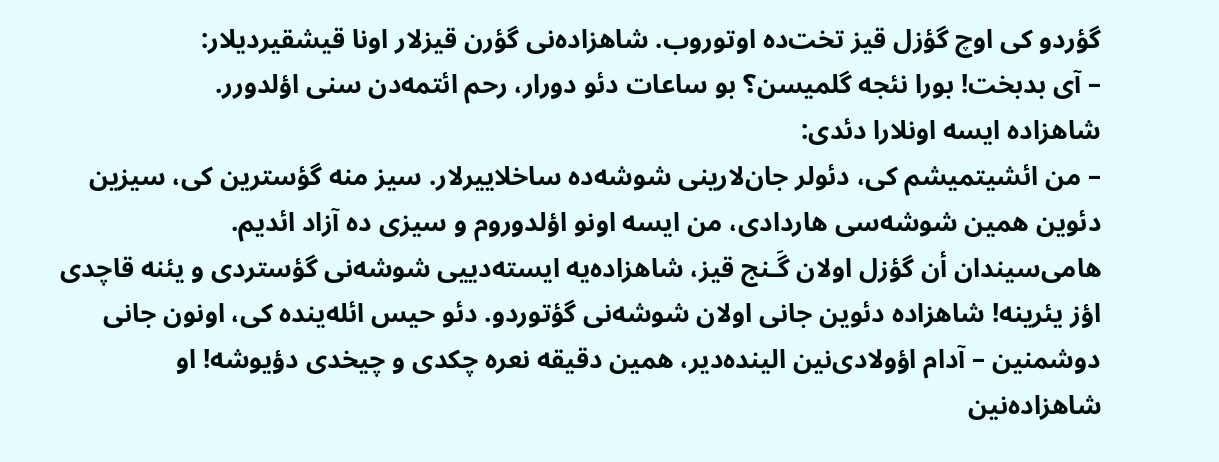گؤردو کی اوچ گؤزل قیز تخت‌ده اوتوروب. شاهزاده‌نی گؤرن قیزلار اونا قیشقیردیلار:
– آی بدبخت! بورا نئجه گلمیسن؟ بو ساعات دئو دورار، رحم ائتمه‌دن سنی اؤلدورر.
شاهزاده ایسه اونلارا دئدی:
– من ائشیتمیشم کی، دئولر جان‌لارینی شوشه‌ده ساخلاییرلار. سیز منه گؤسترین کی، سیزین دئوین همین شوشه‌سی هاردادی، من ایسه اونو اؤلدوروم و سیزی ده آزاد ائدیم.
هامی‌سیندان أن گؤزل اولان گَـنج قیز، شاهزاده‌یه ایسته‌دییی شوشه‌نی گؤستردی و یئنه قاچدی اؤز یئرینه! شاهزاده دئوین جانی اولان شوشه‌نی گؤتوردو. دئو حیس ائله‌ینده کی، اونون جانی دوشمنین – آدام اؤولادی‌نین الینده‌دیر، همین دقیقه نعره چکدی و چیخدی دؤیوشه! او شاهزاده‌نین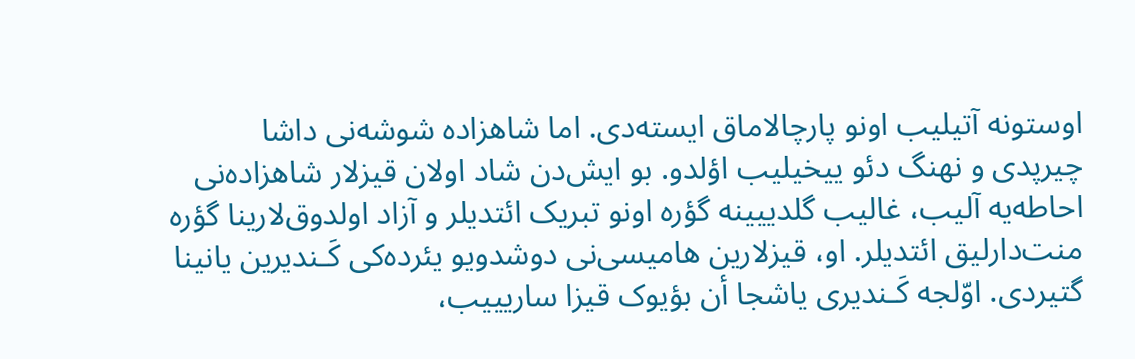اوستونه آتیلیب اونو پارچالاماق ایسته‌دی. اما شاهزاده شوشه‌نی داشا چیرپدی و نهنگ دئو ییخیلیب اؤلدو. بو ایش‌دن شاد اولان قیزلار شاهزاده‌نی احاطه‌یه آلیب، غالیب گلدییینه گؤره اونو تبریک ائتدیلر و آزاد اولدوق‌لارینا گؤره منت‌دارلیق ائتدیلر. او، قیزلارین هامیسی‌نی دوشدویو یئرده‌کی کَـندیرین یانینا گتیردی. اوّلجه کَـندیری یاشجا أن بؤیوک قیزا ساریییب،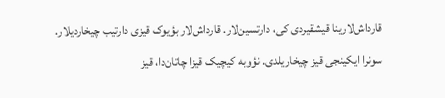قارداش‌لارینا قیشقیردی کی، دارتسین‌لار. قارداش‌لار بؤیوک قیزی دارتیب چیخاردیلار. سونرا ایکینجی قیز چیخاریلدی. نؤوبه کیچیک قیزا چاتان‌دا، قیز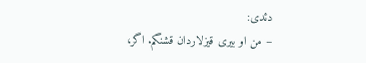دئدی:
– من او بیری قیزلاردان قشنگم. اگر،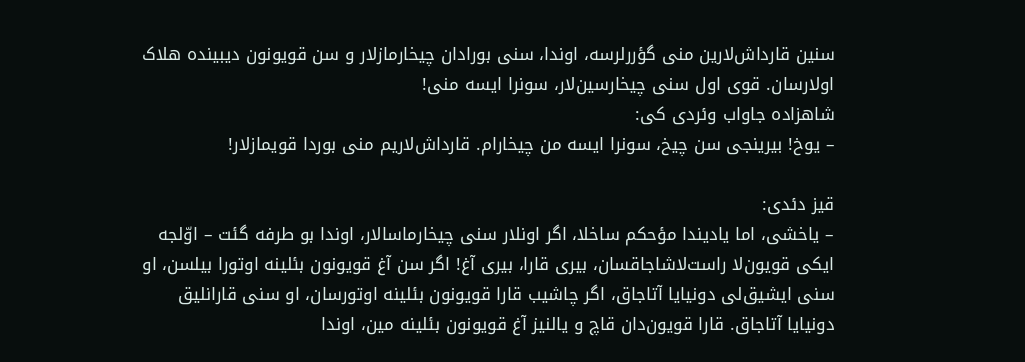سنین قارداش‌لارین منی گؤررلرسه، اوندا، سنی بورادان چیخارمازلار و سن قویونون دیبینده هلاک اولارسان. قوی اول سنی چیخارسین‌لار، سونرا ایسه منی!
شاهزاده جاواب وئردی کی:
– یوخ! بیرینجی سن چیخ، سونرا ایسه من چیخارام. قارداش‌لاریم منی بوردا قویمازلار!

قیز دئدی:
– یاخشی، اما یادیندا مؤحکم ساخلا، اگر اونلار سنی چیخارماسالار، اوندا بو طرفه گئت – اوّلجه ایکی قویون‌لا راست‌لاشاجاقسان، بیری قارا، بیری آغ! اگر سن آغ قویونون بئلینه اوتورا بیلسن، او سنی ایشیق‌لی دونیایا آتاجاق، اگر چاشیب قارا قویونون بئلینه اوتورسان، او سنی قارانلیق دونیایا آتاجاق. قارا قویون‌دان قاچ و یالنیز آغ قویونون بئلینه مین، اوندا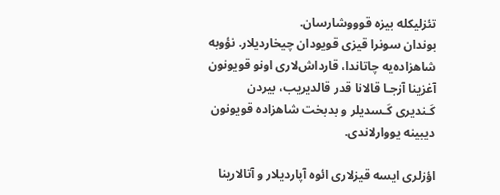تئزلیکله بیزه قوووشارسان.
بوندان سونرا قیزی قویودان چیخاردیلار. نؤوبه شاهزاده‌یه چاتاندا، قارداش‌لاری اونو قویونون آغزینا آزجـا قالانا قدر قالدیریب، بیردن کَـندیری کَـسدیلر و بدبخت شاهزاده قویونون دیبینه یووارلاندی.

اؤزلری ایسه قیزلاری ائوه آپاردیلار و آتالارینا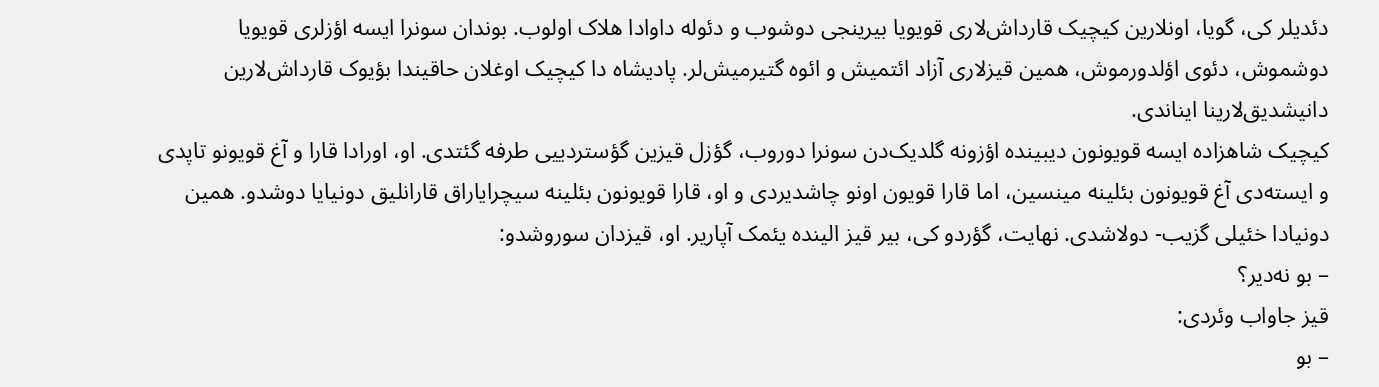دئدیلر کی، گویا، اونلارین کیچیک قارداش‌لاری قویویا بیرینجی دوشوب و دئوله داوادا هلاک اولوب. بوندان سونرا ایسه اؤزلری قویویا دوشموش، دئوی اؤلدورموش، همین قیزلاری آزاد ائتمیش و ائوه گتیرمیش‌لر. پادیشاه دا کیچیک اوغلان حاقیندا بؤیوک قارداش‌لارین دانیشدیق‌لارینا ایناندی.
کیچیک شاهزاده ایسه قویونون دیبینده اؤزونه گلدیک‌دن سونرا دوروب، گؤزل قیزین گؤستردییی طرفه گئتدی. او، اورادا قارا و آغ قویونو تاپدی و ایسته‌دی آغ قویونون بئلینه مینسین، اما قارا قویون اونو چاشدیردی و او، قارا قویونون بئلینه سیچرایاراق قارانلیق دونیایا دوشدو. همین دونیادا خئیلی گزیب- دولاشدی. نهایت، گؤردو کی، بیر قیز الینده یئمک آپاریر. او، قیزدان سوروشدو:
– بو نه‌دیر؟
قیز جاواب وئردی:
– بو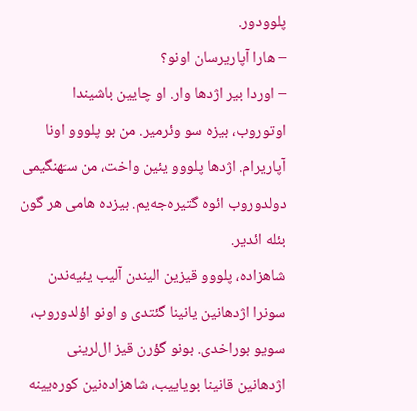پلوودور.
– هارا آپاریرسان اونو؟
– اوردا بیر اژدها وار. او چایین باشیندا اوتوروب، بیزه سو وئرمیر. من بو پلووو اونا آپاریرام. اژدها پلووو یئین واخت، من سـَهنگیمی دولدوروب ائوه گتیره‌جه‌یم. بیزده هامی هر گون بئله ائدیر.
شاهزاده، پلووو قیزین الیندن آلیب یئیه‌ندن سونرا اژدهانین یانینا گئتدی و اونو اؤلدوروب، سویو بوراخدی. بونو گؤرن قیز ال‌لرینی اژدهانین قانینا بویاییب، شاهزاده‌نین کوره‌یینه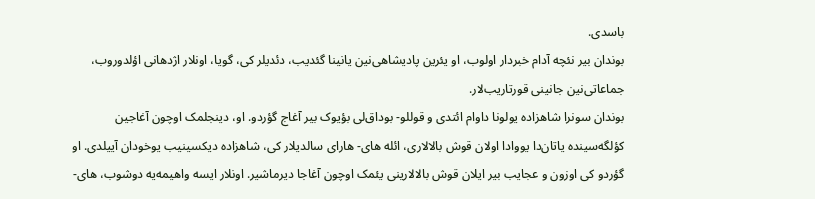باسدی.
بوندان بیر نئچه آدام خبردار اولوب، او یئرین پادیشاهی‌نین یانینا گئدیب، دئدیلر کی، گویا، اونلار اژدهانی اؤلدوروب، جماعاتی‌نین جانینی قورتاریب‌لار.
بوندان سونرا شاهزاده یولونا داوام ائتدی و قوللو- بوداق‌لی بؤیوک بیر آغاج گؤردو. او، دینجلمک اوچون آغاجین کؤلگه‌سینده یاتان‌دا یووادا اولان قوش بالالاری، ائله های- هارای سالدیلار کی، شاهزاده دیکسینیب یوخودان آییلدی. او گؤردو کی اوزون و عجایب بیر ایلان قوش بالالارینی یئمک اوچون آغاجا دیرماشیر. اونلار ایسه واهیمه‌یه دوشوب، های-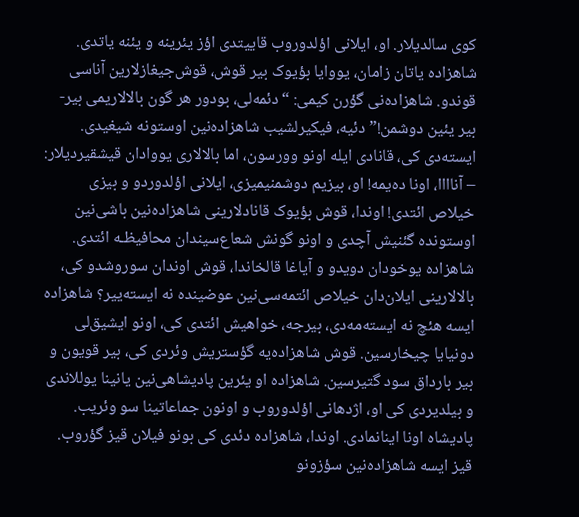کوی سالدیلار. او، ایلانی اؤلدوروب قاییتدی اؤز یئرینه و یئنه یاتدی. شاهزاده یاتان زامان، یووایا بؤیوک بیر قوش، قوش‌جیغازلارین آناسی قوندو. شاهزاده‌نی گؤرن کیمی: “دئمه‌لی، بودور هر گون بالالاریمی بیر- بیر یئین دوشمن!” دئیه، فیکیرلشیب شاهزاده‌نین اوستونه شیغیدی. ایسته‌دی کی، قانادی ایله اونو وورسون، اما بالالاری یووادان قیشقیردیلار:
– آناااا، اونا ده‌یمه! او، بیزیم دوشمنیمیزی، ایلانی اؤلدوردو و بیزی خیلاص ائتدی! اوندا، قوش بؤیوک قانادلارینی شاهزاده‌نین باشی‌نین اوستونده گئنیش آچدی و اونو گونش شعاع‌سیندان محافیظـه ائتدی.
شاهزاده یوخودان دویدو و آیاغا قالخاندا، قوش اوندان سوروشدو کی، بالالارینی ایلان‌دان خیلاص ائتمه‌سی‌نین عوضینده نه ایسته‌ییر؟ شاهزاده ایسه هئچ نه ایسته‌مه‌دی، بیرجه، خواهیش ائتدی کی، اونو ایشیق‌لی دونیایا چیخارسین. قوش شاهزاده‌یه گؤستریش وئردی کی، بیر قویون و بیر بارداق سود گتیرسین. شاهزاده او یئرین پادیشاهی‌نین یانینا یوللاندی و بیلدیردی کی او‌، اژدهانی اؤلدوروب و اونون جماعاتینا سو وئریب. پادیشاه اونا اینانمادی. اوندا، شاهزاده دئدی کی بونو فیلان قیز گؤروب. قیز ایسه شاهزاده‌نین سؤزونو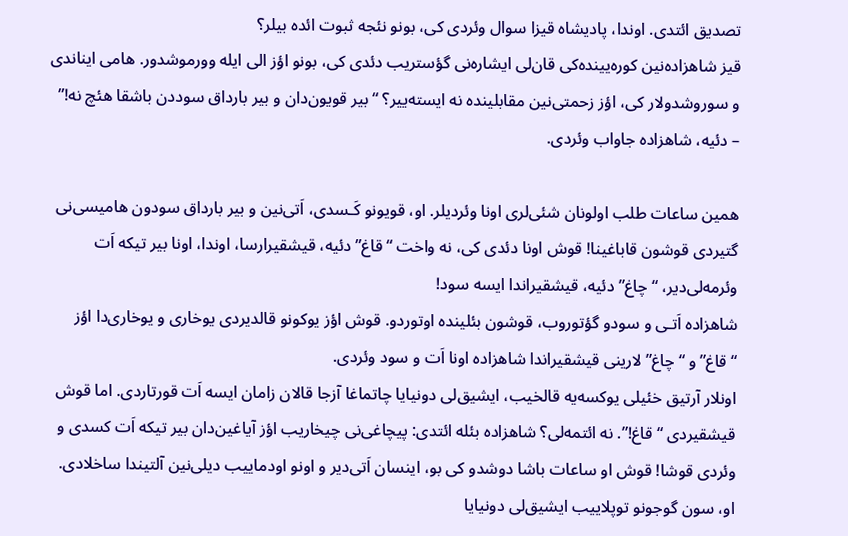تصدیق ائتدی. اوندا، پادیشاه قیزا سوال وئردی کی، بونو نئجه ثبوت ائده بیلر؟
قیز شاهزاده‌نین کوره‌یینده‌کی قان‌لی ایشاره‌نی گؤستریب دئدی کی، بونو اؤز الی ایله وورموشدور. هامی ایناندی و سوروشدولار کی، اؤز زحمتی‌نین مقابلینده نه ایسته‌ییر؟ “بیر قویون‌دان و بیر بارداق سوددن باشقا هئچ نه!” – دئیه، شاهزاده جاواب وئردی.

همین ساعات طلب اولونان شئی‌لری اونا وئردیلر. او، قویونو کَـسدی، اَتی‌نین و بیر بارداق سودون هامیسی‌نی گتیردی قوشون قاباغینا! قوش اونا دئدی کی، نه واخت “قاغ” دئیه، قیشقیرارسا، اوندا، اونا بیر تیکه اَت وئرمه‌لی‌دیر، “چاغ” دئیه، قیشقیراندا ایسه سود!
شاهزاده اَتـی و سودو گؤتوروب، قوشون بئلینده اوتوردو. قوش اؤز یوکونو قالدیردی یوخاری و یوخاری‌دا اؤز “قاغ” و “چاغ”لارینی قیشقیراندا شاهزاده اونا اَت و سود وئردی.
اونلار آرتیق خئیلی یوکسه‌یه قالخیب، ایشیق‌لی دونیایا چاتماغا آزجا قالان زامان ایسه اَت قورتاردی. اما قوش قیشقیردی “قاغ!”. نه ائتمه‌لی؟ شاهزاده بئله ائتدی: پیچاغی‌نی چیخاریب اؤز آیاغین‌دان بیر تیکه اَت کسدی و وئردی قوشا! قوش او ساعات باشا دوشدو کی بو، اینسان اَتی‌دیر و اونو اودماییب دیلی‌نین آلتیندا ساخلادی. او، سون گوجونو توپلاییب ایشیق‌لی دونیایا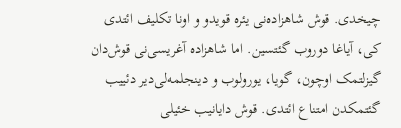چیخدی. قوش شاهزاده‌نی یئره قویدو و اونا تکلیف ائتدی کی، آیاغا دوروب گئتسین. اما شاهزاده آغریسی‌نی قوش‌دان گیزلتمک اوچون، گویا، یورولوب و دینجلمه‌لی‌دیر دئییب گئتمکدن امتناع ائتدی. قوش دایانیب خئیلی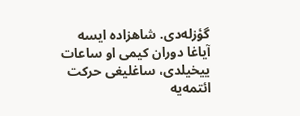گؤزله‌دی. شاهزاده ایسه آیاغا دوران کیمی او ساعات ییخیلدی، ساغلیغی حرکت ائتمه‌یه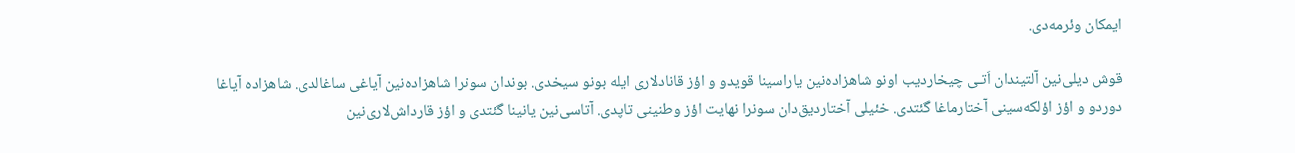ایمکان وئرمه‌دی.

قوش دیلی‌نین آلتیندان اَتـی چیخاردیب اونو شاهزاده‌نین یاراسینا قویدو و اؤز قانادلاری ایله بونو سیخدی. بوندان سونرا شاهزاده‌نین آیاغی ساغالدی. شاهزاده آیاغا دوردو و اؤز اؤلکه‌سینی آختارماغا گئتدی. خئیلی آختاردیق‌دان سونرا نهایت اؤز وطنینی تاپدی. آتاسی‌نین یانینا گئتدی و اؤز قارداش‌لاری‌نین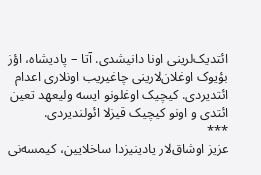ائتدیک‌لرینی اونا دانیشدی. آتا – پادیشاه، اؤز بؤیوک اوغلان‌لارینی چاغیریب اونلاری اعدام ائتدیردی. کیچیک اوغلونو ایسه ولیعهد تعین ائتدی و اونو کیچیک قیزلا ائولندیردی.
***
عزیز اوشاق‌لار یادینیزدا ساخلایین، کیمسه‌نی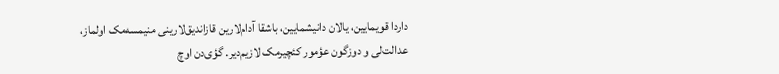داردا قویمایین، یالان دانیشمایین، باشقا آدام‌لارین قازاندیق‌لارینی منیمسه‌مک اولماز، عدالت‌لی و دوزگون عؤمور کئچیرمک لازیم‌دیر. گؤی‌دن اوچ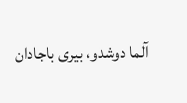آلما دوشدو، بیری باجادان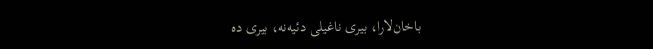باخان‌لارا، بیری ناغیلی دئیه‌نه، بیری ده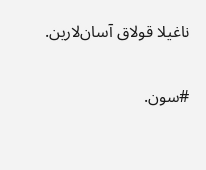ناغیلا قولاق آسان‌لارین.

#سون.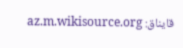قایناق‌: az.m.wikisource.org